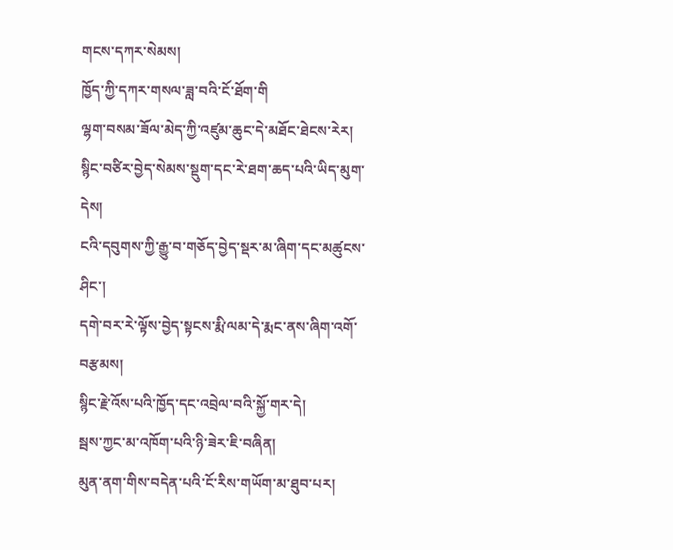གངས་དཀར་སེམས།
ཁྱོད་ཀྱི་དཀར་གསལ་ཟླ་བའི་ངོ་ཐོག་གི
ལྷག་བསམ་ཟོལ་མེད་ཀྱི་འཛུམ་ཆུང་དེ་མཐོང་ཐེངས་རེར།
སྙིང་བཙིར་བྱེད་སེམས་སྡུག་དང་རེ་ཐག་ཆད་པའི་ཡིད་མུག་དེས།
ངའི་དབུགས་ཀྱི་རྒྱུ་བ་གཅོད་བྱེད་སྡར་མ་ཞིག་དང་མཚུངས་ཤིང་།
དགེ་བར་རེ་ལྟོས་བྱེད་སྟངས་རྨི་ལམ་དེ་རྨང་ནས་ཞིག་འགོ་བརྩམས།
སྙིང་རྗེ་འོས་པའི་ཁྱོད་དང་འབྲེལ་བའི་སྐྱོ་གར་དེ།
སྦས་ཀྱང་མ་འཁོག་པའི་ཉི་ཟེར་ཇི་བཞིན།
མུན་ནག་གིས་བདེན་པའི་ངོ་རིས་གཡོག་མ་ཐུབ་པར།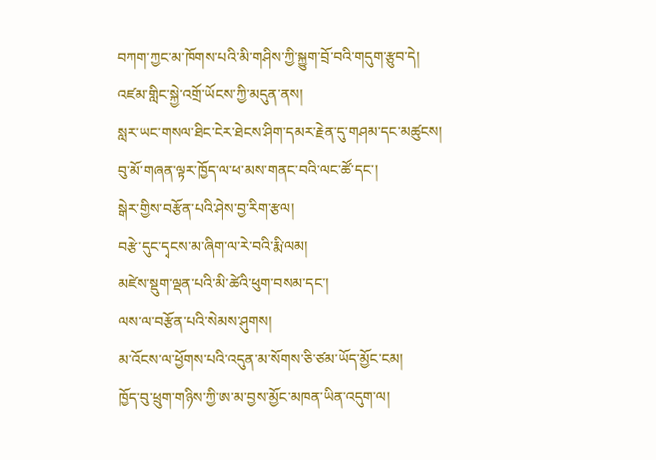བཀག་ཀྱང་མ་ཁོགས་པའི་མི་གཤིས་ཀྱི་སྐྱུག་བྲོ་བའི་གདུག་རྩུབ་དེ།
འཛམ་གླིང་སྐྱེ་འགྲོ་ཡོངས་ཀྱི་མདུན་ནས།
སླར་ཡང་གསལ་ཐིང་ངེར་ཐེངས་ཤིག་དམར་རྗེན་དུ་གཤམ་དང་མཚུངས།
བུ་མོ་གཞན་ལྟར་ཁྱོད་ལ་ཕ་མས་གནང་བའི་ལང་ཚོ་དང་།
སྒེར་གྱིས་བརྩོན་པའི་ཤེས་བྱ་རིག་རྩལ།
བརྩེ་དུང་དྭངས་མ་ཞིག་ལ་རེ་བའི་རྨི་ལམ།
མཛེས་སྡུག་ལྡན་པའི་མི་ཚེའི་ཕུག་བསམ་དང་།
ལས་ལ་བརྩོན་པའི་སེམས་ཤུགས།
མ་འོངས་ལ་ཕྱོགས་པའི་འདུན་མ་སོགས་ཅི་ཙམ་ཡོད་མྱོང་ངམ།
ཁྱོད་བུ་ཕྲུག་གཉིས་ཀྱི་ཨ་མ་བྱས་མྱོང་མཁན་ཡིན་འདུག་ལ།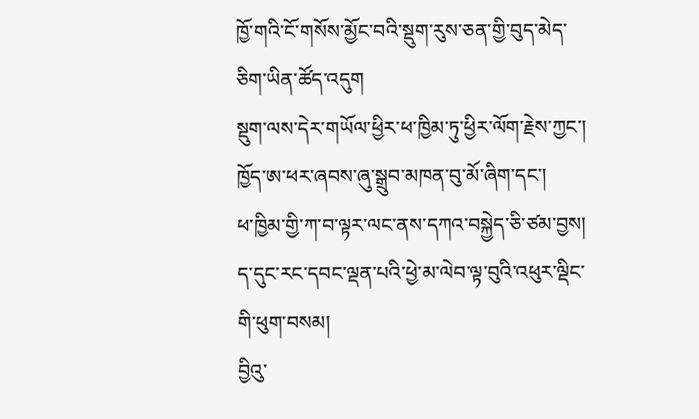ཁྱོ་གའི་ངོ་གསོས་མྱོང་བའི་སྡུག་རུས་ཅན་གྱི་བུད་མེད་ཅིག་ཡིན་ཚོད་འདུག
སྡུག་ལས་དེར་གཡོལ་ཕྱིར་ཕ་ཁྱིམ་ཏུ་ཕྱིར་ལོག་རྗེས་ཀྱང་།
ཁྱོད་ཨ་ཕར་ཞབས་ཞུ་སྒྲུབ་མཁན་བུ་མོ་ཞིག་དང་།
ཕ་ཁྱིམ་གྱི་ཀ་བ་ལྟར་ལང་ནས་དཀའ་བསྐྱེད་ཅི་ཙམ་བྱས།
ད་དུང་རང་དབང་ལྡན་པའི་ཕྱེ་མ་ལེབ་ལྟ་བུའི་འཕུར་ལྡིང་གི་ཕུག་བསམ།
བྱིའུ་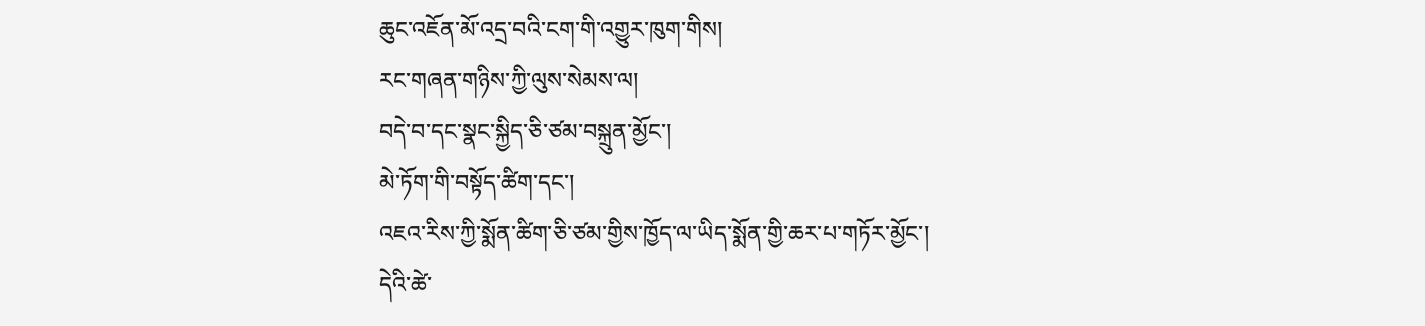ཆུང་འཇོན་མོ་འདྲ་བའི་ངག་གི་འགྱུར་ཁུག་གིས།
རང་གཞན་གཉིས་ཀྱི་ལུས་སེམས་ལ།
བདེ་བ་དང་སྣང་སྐྱིད་ཅི་ཙམ་བསྐྲུན་མྱོང་།
མེ་ཏོག་གི་བསྟོད་ཚིག་དང་།
འཇའ་རིས་ཀྱི་སྨོན་ཚིག་ཅི་ཙམ་གྱིས་ཁྱོད་ལ་ཡིད་སྨོན་གྱི་ཆར་པ་གཏོར་མྱོང་།
དེའི་ཚེ་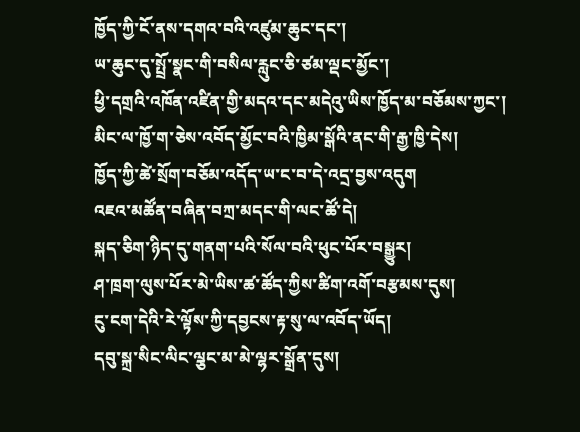ཁྱོད་ཀྱི་ངོ་ནས་དགའ་བའི་འཛུམ་ཆུང་དང་།
ཡ་ཆུང་དུ་སྤྲོ་སྣང་གི་བསིལ་རླུང་ཅི་ཙམ་ལྡང་མྱོང་།
ཕྱི་དགྲའི་འཁོན་འཛིན་གྱི་མདའ་དང་མདེའུ་ཡིས་ཁྱོད་མ་བཅོམས་ཀྱང་།
མིང་ལ་ཁྱོ་ག་ཅེས་འབོད་མྱོང་བའི་ཁྱིམ་སྒོའི་ནང་གི་རྒྱ་ཁྱི་དེས།
ཁྱོད་ཀྱི་ཚེ་སྲོག་བཅོམ་འདོད་ཡ་ང་བ་དེ་འདྲ་བྱས་འདུག
འཇའ་མཚོན་བཞིན་བཀྲ་མདང་གི་ལང་ཚོ་དེ།
སྐད་ཅིག་ཉིད་དུ་གནག་པའི་སོལ་བའི་ཕུང་པོར་བསྒྱུར།
ཤ་ཁྲག་ལུས་པོར་མེ་ཡིས་ཚ་ཚོད་ཀྱིས་ཚིག་འགོ་བརྩམས་དུས།
ངུ་ངག་དེའི་རེ་ལྟོས་ཀྱི་དབྱངས་རྟ་སུ་ལ་འབོད་ཡོད།
དབུ་སྐྲ་སིང་ལིང་ལྕང་མ་མེ་ལྷར་སྒྲོན་དུས།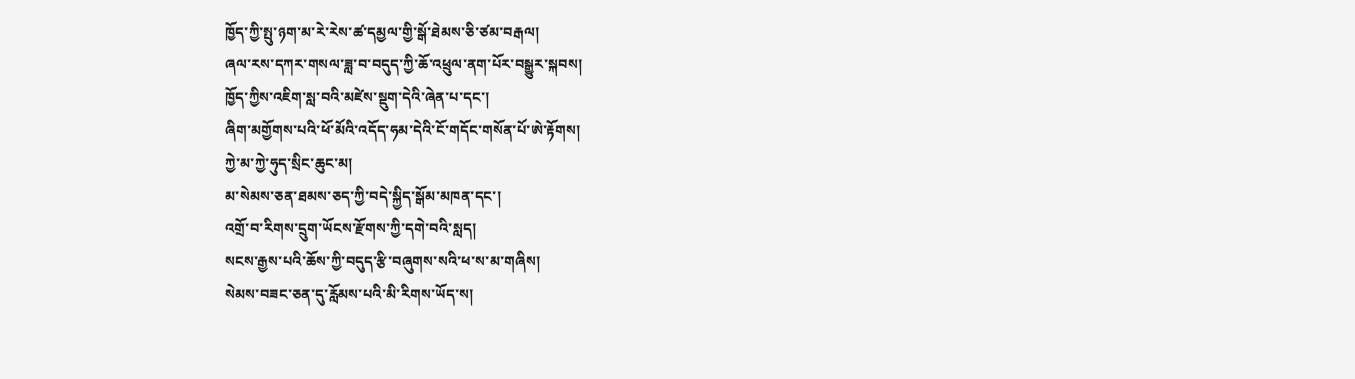ཁྱོད་ཀྱི་སྤུ་ཉག་མ་རེ་རེས་ཚ་དམྱལ་གྱི་སྒོ་ཐེམས་ཅི་ཙམ་བརྒལ།
ཞལ་རས་དཀར་གསལ་ཟླ་བ་བདུད་ཀྱི་ཆོ་འཕྲུལ་ནག་པོར་བསྒྱུར་སྐབས།
ཁྱོད་ཀྱིས་འཇིག་སླ་བའི་མཛེས་སྡུག་དེའི་ཞེན་པ་དང་།
ཞིག་མགྱོགས་པའི་ཕོ་མོའི་འདོད་ཧམ་དེའི་ངོ་གདོང་གསོན་པོ་ཨེ་རྟོགས།
ཀྱེ་མ་ཀྱེ་ཧུད་སྲིང་ཆུང་མ།
མ་སེམས་ཅན་ཐམས་ཅད་ཀྱི་བདེ་སྐྱིད་སྒོམ་མཁན་དང་།
འགྲོ་བ་རིགས་དྲུག་ཡོངས་རྫོགས་ཀྱི་དགེ་བའི་སླད།
སངས་རྒྱས་པའི་ཆོས་ཀྱི་བདུད་རྩི་བཞུགས་སའི་ཕ་ས་མ་གཞིས།
སེམས་བཟང་ཅན་དུ་རློམས་པའི་མི་རིགས་ཡོད་ས།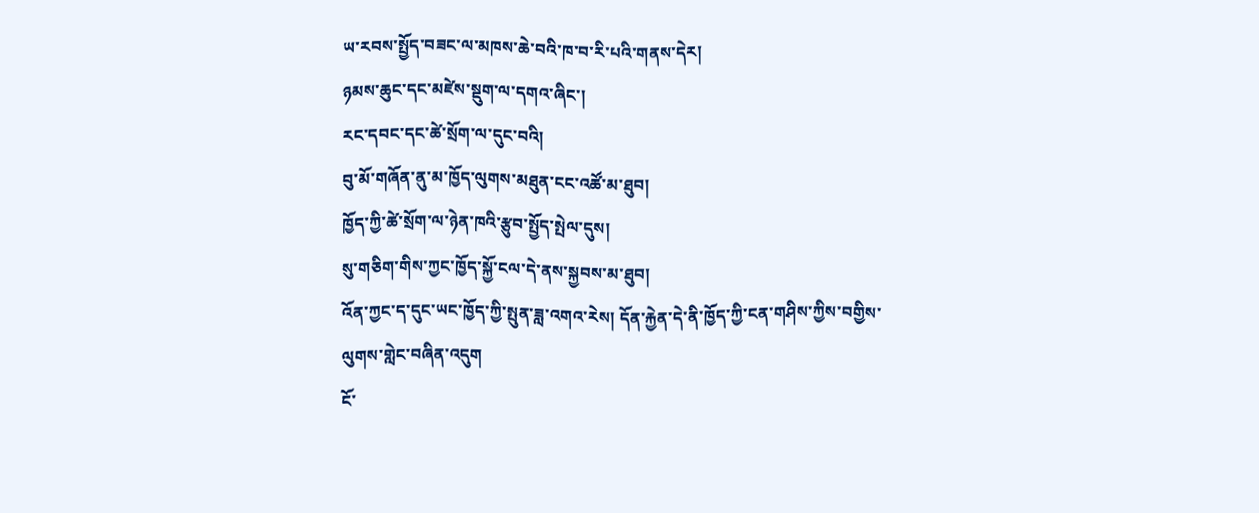ཡ་རབས་སྤྱོད་བཟང་ལ་མཁས་ཆེ་བའི་ཁ་བ་རི་པའི་གནས་དེར།
ཉམས་ཆུང་དང་མཛེས་སྡུག་ལ་དགའ་ཞིང་།
རང་དབང་དང་ཚེ་སྲོག་ལ་དུང་བའི།
བུ་མོ་གཞོན་ནུ་མ་ཁྱོད་ལུགས་མཐུན་ངང་འཚོ་མ་ཐུབ།
ཁྱོད་ཀྱི་ཚེ་སྲོག་ལ་ཉེན་ཁའི་རྩུབ་སྤྱོད་སྤེལ་དུས།
སུ་གཅིག་གིས་ཀྱང་ཁྱོད་སྐྱོ་ངལ་དེ་ནས་སྐྱབས་མ་ཐུབ།
འོན་ཀྱང་ད་དུང་ཡང་ཁྱོད་ཀྱི་སྤུན་ཟླ་འགའ་རེས། དོན་རྐྱེན་དེ་ནི་ཁྱོད་ཀྱི་ངན་གཤིས་ཀྱིས་བགྱིས་ལུགས་གླེང་བཞིན་འདུག
ངོ་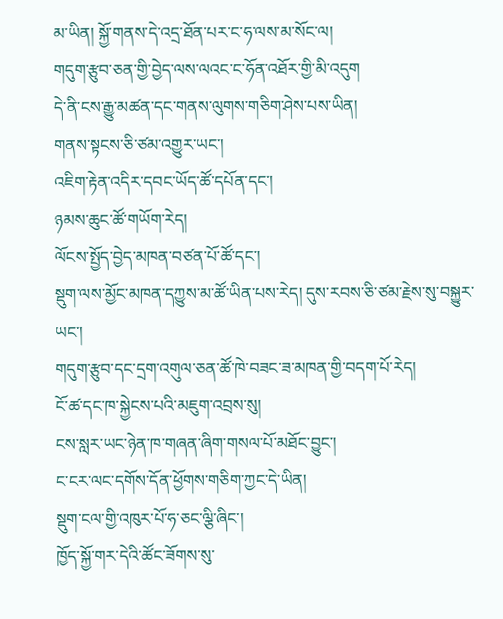མ་ཡིན། སྐྱོ་གནས་དེ་འདྲ་ཐོན་པར་ང་ཧ་ལས་མ་སོང་ལ།
གདུག་རྩུབ་ཅན་གྱི་བྱེད་ལས་ལའང་ང་ཧོན་འཐོར་གྱི་མི་འདུག
དེ་ནི་ངས་རྒྱུ་མཚན་དང་གནས་ལུགས་གཅིག་ཤེས་པས་ཡིན།
གནས་སྟངས་ཅི་ཙམ་འགྱུར་ཡང་།
འཇིག་རྟེན་འདིར་དབང་ཡོད་ཚོ་དཔོན་དང་།
ཉམས་ཆུང་ཚོ་གཡོག་རེད།
ལོངས་སྤྱོད་བྱེད་མཁན་བཙན་པོ་ཚོ་དང་།
སྡུག་ལས་མྱོང་མཁན་དཀྱུས་མ་ཚོ་ཡིན་པས་རེད། དུས་རབས་ཅི་ཙམ་རྗེས་སུ་བསྐྱུར་ཡང་།
གདུག་རྩུབ་དང་དྲག་འགུལ་ཅན་ཚོ་ཁེ་བཟང་ཟ་མཁན་གྱི་བདག་པོ་རེད།
ངོ་ཚ་དང་ཁ་སྐྱེངས་པའི་མཇུག་འབྲས་སུ།
ངས་སླར་ཡང་ཉེན་ཁ་གཞན་ཞིག་གསལ་པོ་མཐོང་བྱུང་།
ང་ངར་ལང་དགོས་དོན་ཕྱོགས་གཅིག་ཀྱང་དེ་ཡིན།
སྡུག་ངལ་གྱི་འཁུར་པོ་ཧ་ཅང་ལྕི་ཞིང་།
ཁྱོད་སྐྱོ་གར་དེའི་ཚོང་ཟོགས་སུ་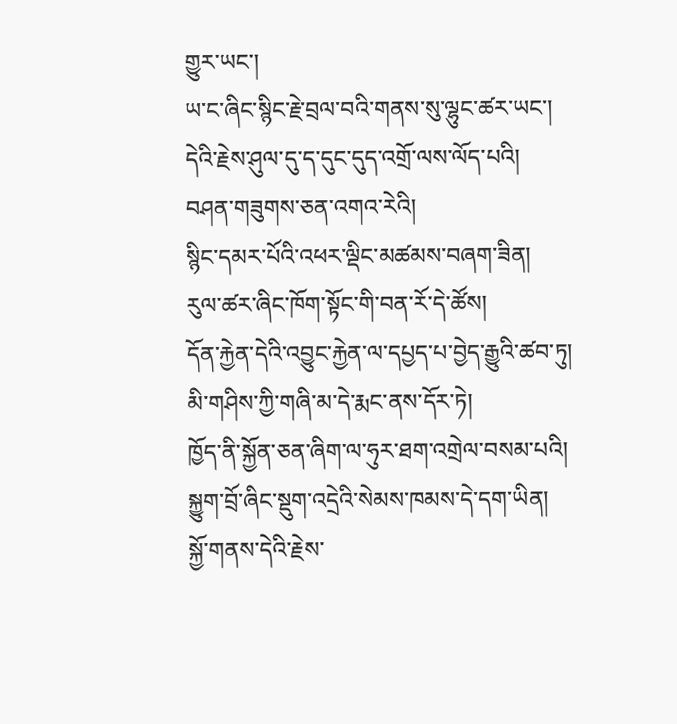གྱུར་ཡང་།
ཡ་ང་ཞིང་སྙིང་རྗེ་བྲལ་བའི་གནས་སུ་ལྷུང་ཚར་ཡང་།
དེའི་རྗེས་ཤུལ་དུ་ད་དུང་དུད་འགྲོ་ལས་ལོད་པའི།
བཤན་གཟུགས་ཅན་འགའ་རེའི།
སྙིང་དམར་པོའི་འཕར་ལྡིང་མཚམས་བཞག་ཟིན།
རུལ་ཚར་ཞིང་ཁོག་སྟོང་གི་བན་རོ་དེ་ཚོས།
དོན་རྐྱེན་དེའི་འབྱུང་རྐྱེན་ལ་དཔྱད་པ་བྱེད་རྒྱུའི་ཚབ་ཏུ།
མི་གཤིས་ཀྱི་གཞི་མ་དེ་རྨང་ནས་དོར་ཏེ།
ཁྱོད་ནི་སྐྱོན་ཅན་ཞིག་ལ་ཧུར་ཐག་འགྲེལ་བསམ་པའི།
སྐྱུག་བྲོ་ཞིང་སྡུག་འདྲེའི་སེམས་ཁམས་དེ་དག་ཡིན།
སྐྱོ་གནས་དེའི་རྗེས་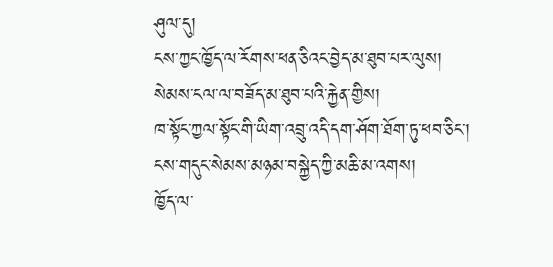ཤུལ་དུ།
ངས་ཀྱང་ཁྱོད་ལ་རོགས་ཕན་ཅིའང་བྱེད་མ་ཐུབ་པར་ལུས།
སེམས་ངལ་ལ་བཟོད་མ་ཐུབ་པའི་རྐྱེན་གྱིས།
ཁ་སྟོང་ཀྱལ་སྟོང་གི་ཡིག་འབྲུ་འདི་དག་ཤོག་ཐོག་ཏུ་ཕབ་ཅིང་།
ངས་གདུང་སེམས་མཉམ་བསྐྱེད་ཀྱི་མཆི་མ་འགས།
ཁྱོད་ལ་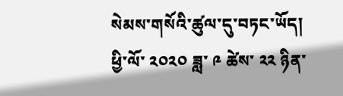སེམས་གསོའི་ཚུལ་དུ་བཏང་ཡོད།
ཕྱི་ལོ་ ༢༠༢༠ ཟླ་ ༩ ཚེས་ ༢༢ ཉིན་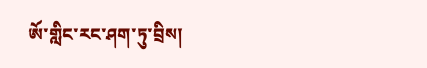ཨོ་གླིང་རང་ཤག་ཏུ་བྲིས།